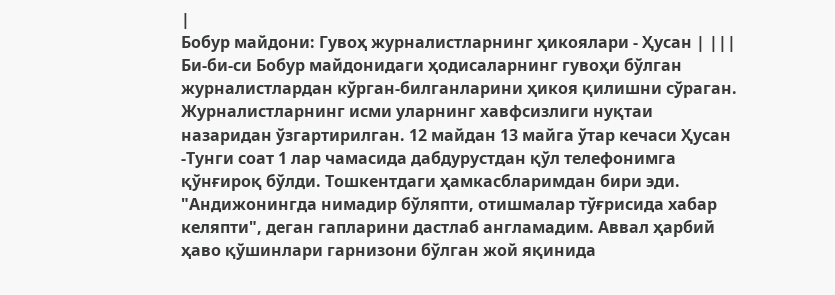|
Бобур майдони: Гувоҳ журналистларнинг ҳикоялари - Ҳусан | |||
Би-би-си Бобур майдонидаги ҳодисаларнинг гувоҳи бўлган журналистлардан кўрган-билганларини ҳикоя қилишни сўраган. Журналистларнинг исми уларнинг хавфсизлиги нуқтаи назаридан ўзгартирилган. 12 майдан 13 майга ўтар кечаси Ҳусан -Тунги соат 1 лар чамасида дабдурустдан қўл телефонимга қўнғироқ бўлди. Тошкентдаги ҳамкасбларимдан бири эди. "Андижонингда нимадир бўляпти, отишмалар тўғрисида хабар келяпти", деган гапларини дастлаб англамадим. Аввал ҳарбий ҳаво қўшинлари гарнизони бўлган жой яқинида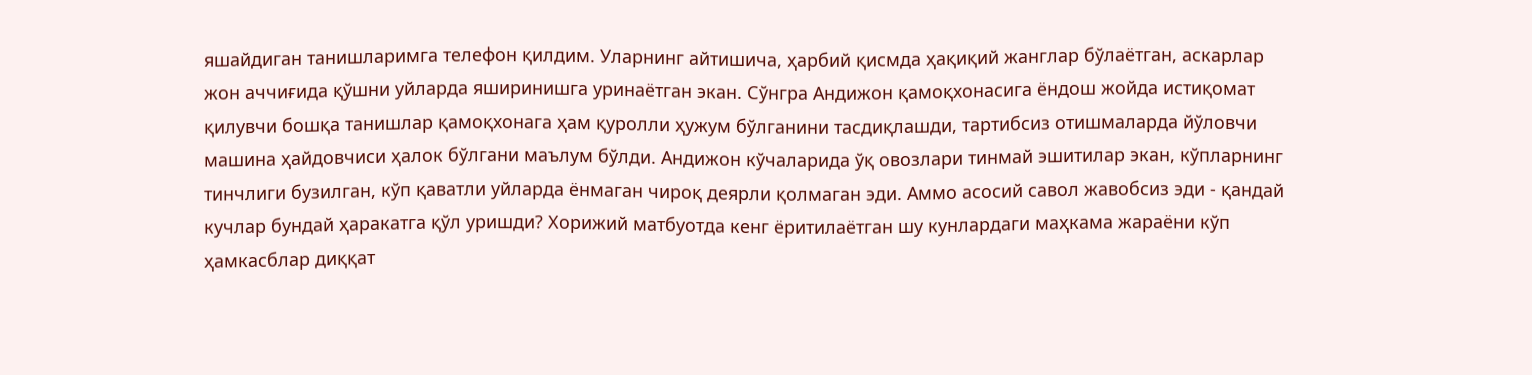яшайдиган танишларимга телефон қилдим. Уларнинг айтишича, ҳарбий қисмда ҳақиқий жанглар бўлаётган, аскарлар жон аччиғида қўшни уйларда яширинишга уринаётган экан. Сўнгра Андижон қамоқхонасига ёндош жойда истиқомат қилувчи бошқа танишлар қамоқхонага ҳам қуролли ҳужум бўлганини тасдиқлашди, тартибсиз отишмаларда йўловчи машина ҳайдовчиси ҳалок бўлгани маълум бўлди. Андижон кўчаларида ўқ овозлари тинмай эшитилар экан, кўпларнинг тинчлиги бузилган, кўп қаватли уйларда ёнмаган чироқ деярли қолмаган эди. Аммо асосий савол жавобсиз эди - қандай кучлар бундай ҳаракатга қўл уришди? Хорижий матбуотда кенг ёритилаётган шу кунлардаги маҳкама жараёни кўп ҳамкасблар диққат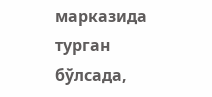марказида турган бўлсада,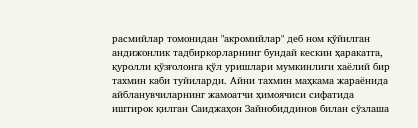расмийлар томонидан "акромийлар" деб ном қўйилган андижонлик тадбиркорларнинг бундай кескин ҳаракатга, қуролли қўзғолонга қўл уришлари мумкинлиги хаёлий бир тахмин каби туйиларди. Айни тахмин маҳкама жараёнида айбланувчиларнинг жамоатчи ҳимоячиси сифатида иштирок қилган Саиджаҳон Зайнобиддинов билан сўзлаша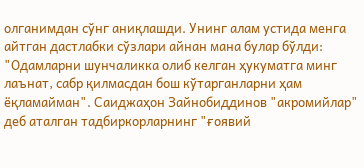олганимдан сўнг аниқлашди. Унинг алам устида менга айтган дастлабки сўзлари айнан мана булар бўлди: "Одамларни шунчаликка олиб келган ҳукуматга минг лаънат, сабр қилмасдан бош кўтарганларни ҳам ёқламайман". Саиджаҳон Зайнобиддинов "акромийлар" деб аталган тадбиркорларнинг "ғоявий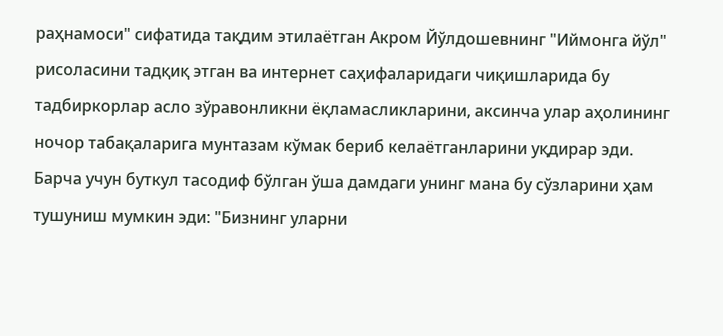раҳнамоси" сифатида тақдим этилаётган Акром Йўлдошевнинг "Иймонга йўл" рисоласини тадқиқ этган ва интернет саҳифаларидаги чиқишларида бу тадбиркорлар асло зўравонликни ёқламасликларини, аксинча улар аҳолининг ночор табақаларига мунтазам кўмак бериб келаётганларини уқдирар эди. Барча учун буткул тасодиф бўлган ўша дамдаги унинг мана бу сўзларини ҳам тушуниш мумкин эди: "Бизнинг уларни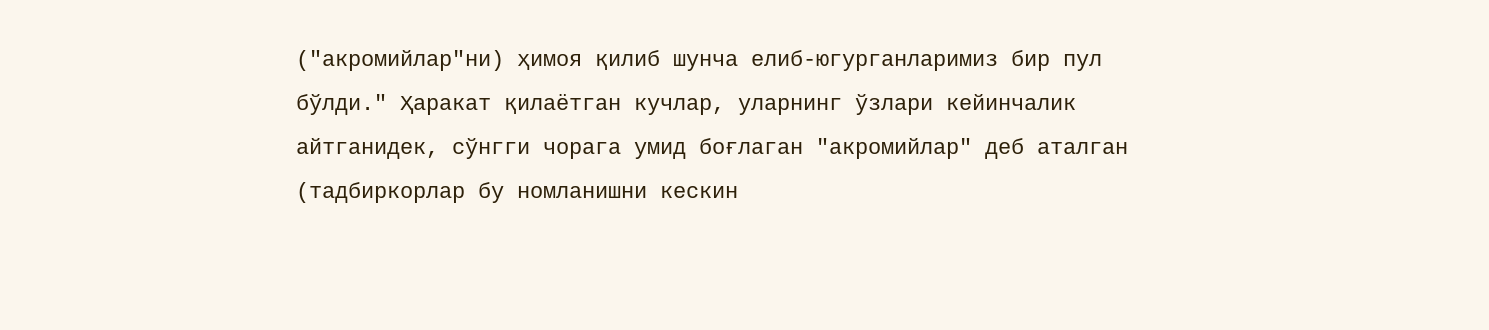("акромийлар"ни) ҳимоя қилиб шунча елиб-югурганларимиз бир пул бўлди." Ҳаракат қилаётган кучлар, уларнинг ўзлари кейинчалик айтганидек, сўнгги чорага умид боғлаган "акромийлар" деб аталган (тадбиркорлар бу номланишни кескин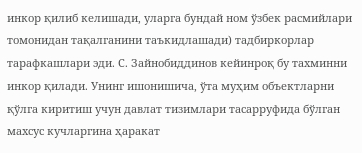инкор қилиб келишади, уларга бундай ном ўзбек расмийлари томонидан тақалганини таъкидлашади) тадбиркорлар тарафкашлари эди. С. Зайнобиддинов кейинроқ бу тахминни инкор қилади. Унинг ишонишича, ўта муҳим объектларни қўлга киритиш учун давлат тизимлари тасарруфида бўлган махсус кучларгина ҳаракат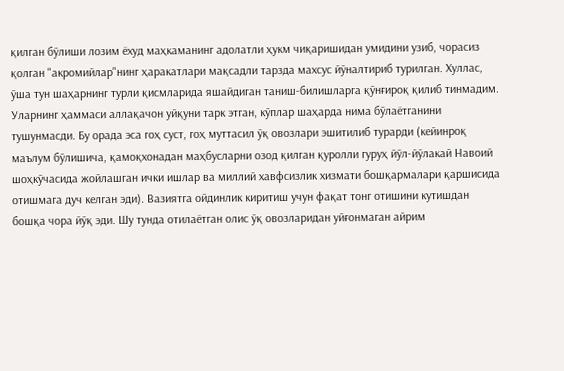қилган бўлиши лозим ёхуд маҳкаманинг адолатли ҳукм чиқаришидан умидини узиб, чорасиз қолган "акромийлар"нинг ҳаракатлари мақсадли тарзда махсус йўналтириб турилган. Хуллас, ўша тун шаҳарнинг турли қисмларида яшайдиган таниш-билишларга қўнғироқ қилиб тинмадим. Уларнинг ҳаммаси аллақачон уйқуни тарк этган, кўплар шаҳарда нима бўлаётганини тушунмасди. Бу орада эса гоҳ суст, гоҳ муттасил ўқ овозлари эшитилиб турарди (кейинроқ маълум бўлишича, қамоқхонадан маҳбусларни озод қилган қуролли гуруҳ йўл-йўлакай Навоий шоҳкўчасида жойлашган ички ишлар ва миллий хавфсизлик хизмати бошқармалари қаршисида отишмага дуч келган эди). Вазиятга ойдинлик киритиш учун фақат тонг отишини кутишдан бошқа чора йўқ эди. Шу тунда отилаётган олис ўқ овозларидан уйғонмаган айрим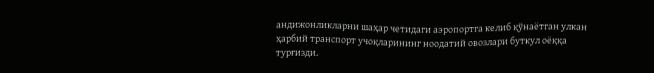андижонликларни шаҳар четидаги аэропортга келиб қўнаётган улкан ҳарбий транспорт учоқларининг ноодатий овозлари буткул оёққа турғизди.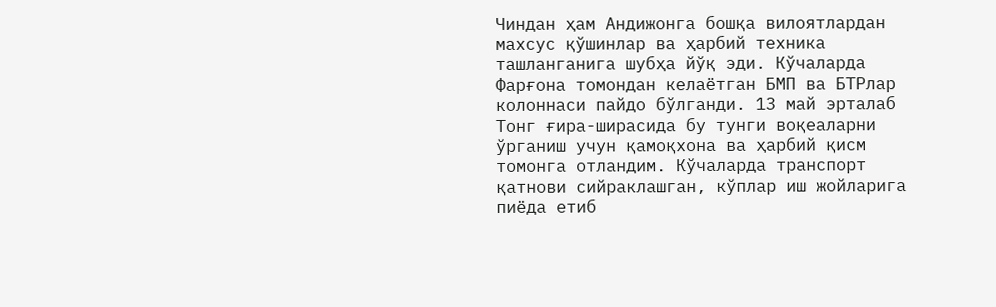Чиндан ҳам Андижонга бошқа вилоятлардан махсус қўшинлар ва ҳарбий техника ташланганига шубҳа йўқ эди. Кўчаларда Фарғона томондан келаётган БМП ва БТРлар колоннаси пайдо бўлганди. 13 май эрталаб Тонг ғира-ширасида бу тунги воқеаларни ўрганиш учун қамоқхона ва ҳарбий қисм томонга отландим. Кўчаларда транспорт қатнови сийраклашган, кўплар иш жойларига пиёда етиб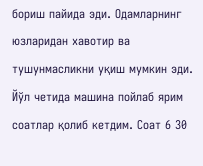бориш пайида эди. Одамларнинг юзларидан хавотир ва тушунмасликни уқиш мумкин эди. Йўл четида машина пойлаб ярим соатлар қолиб кетдим. Соат 6 30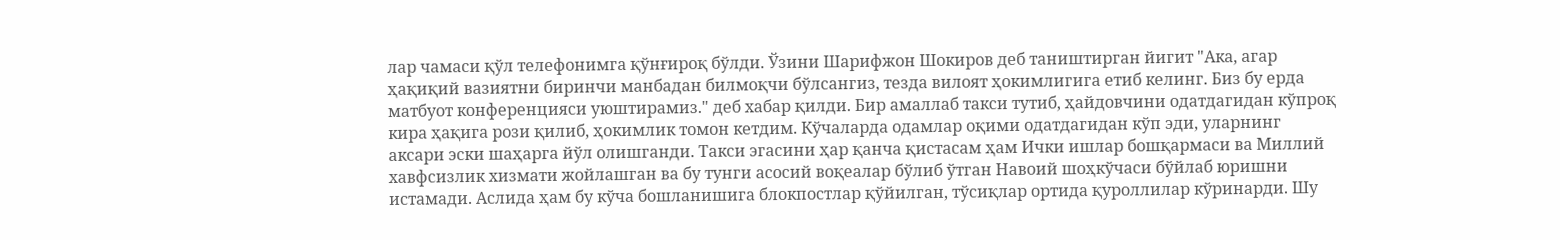лар чамаси қўл телефонимга қўнғироқ бўлди. Ўзини Шарифжон Шокиров деб таништирган йигит "Ака, агар ҳақиқий вазиятни биринчи манбадан билмоқчи бўлсангиз, тезда вилоят ҳокимлигига етиб келинг. Биз бу ерда матбуот конференцияси уюштирамиз." деб хабар қилди. Бир амаллаб такси тутиб, ҳайдовчини одатдагидан кўпроқ кира ҳақига рози қилиб, ҳокимлик томон кетдим. Кўчаларда одамлар оқими одатдагидан кўп эди, уларнинг аксари эски шаҳарга йўл олишганди. Такси эгасини ҳар қанча қистасам ҳам Ички ишлар бошқармаси ва Миллий хавфсизлик хизмати жойлашган ва бу тунги асосий воқеалар бўлиб ўтган Навоий шоҳкўчаси бўйлаб юришни истамади. Аслида ҳам бу кўча бошланишига блокпостлар қўйилган, тўсиқлар ортида қуроллилар кўринарди. Шу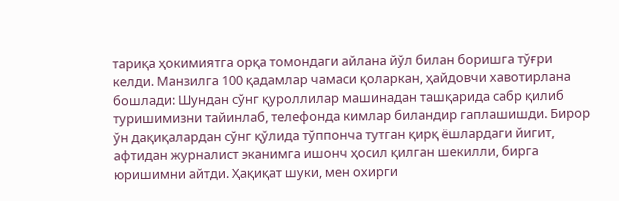тариқа ҳокимиятга орқа томондаги айлана йўл билан боришга тўғри келди. Манзилга 100 қадамлар чамаси қоларкан, ҳайдовчи хавотирлана бошлади: Шундан сўнг қуроллилар машинадан ташқарида сабр қилиб туришимизни тайинлаб, телефонда кимлар биландир гаплашишди. Бирор ўн дақиқалардан сўнг қўлида тўппонча тутган қирқ ёшлардаги йигит, афтидан журналист эканимга ишонч ҳосил қилган шекилли, бирга юришимни айтди. Ҳақиқат шуки, мен охирги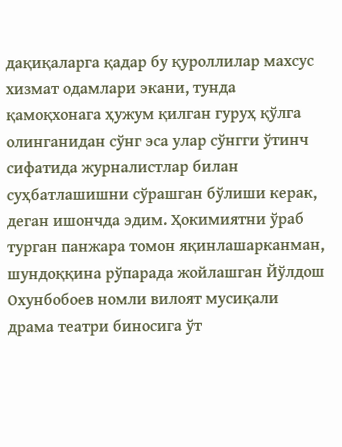дақиқаларга қадар бу қуроллилар махсус хизмат одамлари экани, тунда қамоқхонага ҳужум қилган гуруҳ қўлга олинганидан сўнг эса улар сўнгги ўтинч сифатида журналистлар билан суҳбатлашишни сўрашган бўлиши керак, деган ишончда эдим. Ҳокимиятни ўраб турган панжара томон яқинлашарканман, шундоққина рўпарада жойлашган Йўлдош Охунбобоев номли вилоят мусиқали драма театри биносига ўт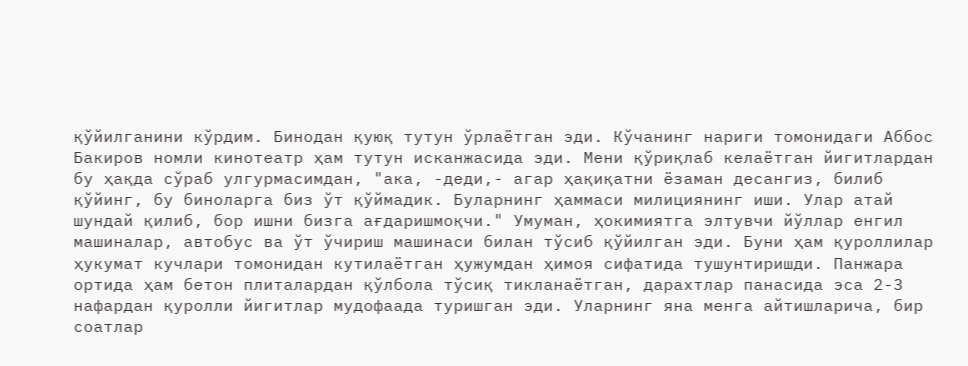қўйилганини кўрдим. Бинодан қуюқ тутун ўрлаётган эди. Кўчанинг нариги томонидаги Аббос Бакиров номли кинотеатр ҳам тутун исканжасида эди. Мени қўриқлаб келаётган йигитлардан бу ҳақда сўраб улгурмасимдан, "ака, -деди,- агар ҳақиқатни ёзаман десангиз, билиб қўйинг, бу биноларга биз ўт қўймадик. Буларнинг ҳаммаси милициянинг иши. Улар атай шундай қилиб, бор ишни бизга ағдаришмоқчи." Умуман, ҳокимиятга элтувчи йўллар енгил машиналар, автобус ва ўт ўчириш машинаси билан тўсиб қўйилган эди. Буни ҳам қуроллилар ҳукумат кучлари томонидан кутилаётган ҳужумдан ҳимоя сифатида тушунтиришди. Панжара ортида ҳам бетон плиталардан қўлбола тўсиқ тикланаётган, дарахтлар панасида эса 2-3 нафардан қуролли йигитлар мудофаада туришган эди. Уларнинг яна менга айтишларича, бир соатлар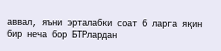аввал, яъни эрталабки соат 6 ларга яқин бир неча бор БТРлардан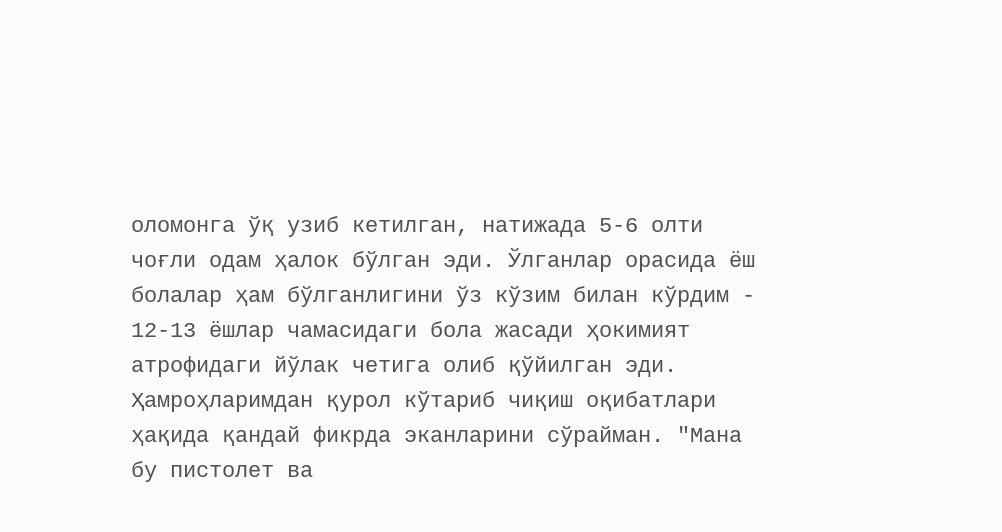оломонга ўқ узиб кетилган, натижада 5-6 олти чоғли одам ҳалок бўлган эди. Ўлганлар орасида ёш болалар ҳам бўлганлигини ўз кўзим билан кўрдим - 12-13 ёшлар чамасидаги бола жасади ҳокимият атрофидаги йўлак четига олиб қўйилган эди. Ҳамроҳларимдан қурол кўтариб чиқиш оқибатлари ҳақида қандай фикрда эканларини сўрайман. "Мана бу пистолет ва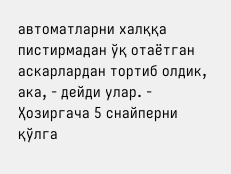автоматларни халққа пистирмадан ўқ отаётган аскарлардан тортиб олдик, ака, - дейди улар. - Ҳозиргача 5 снайперни қўлга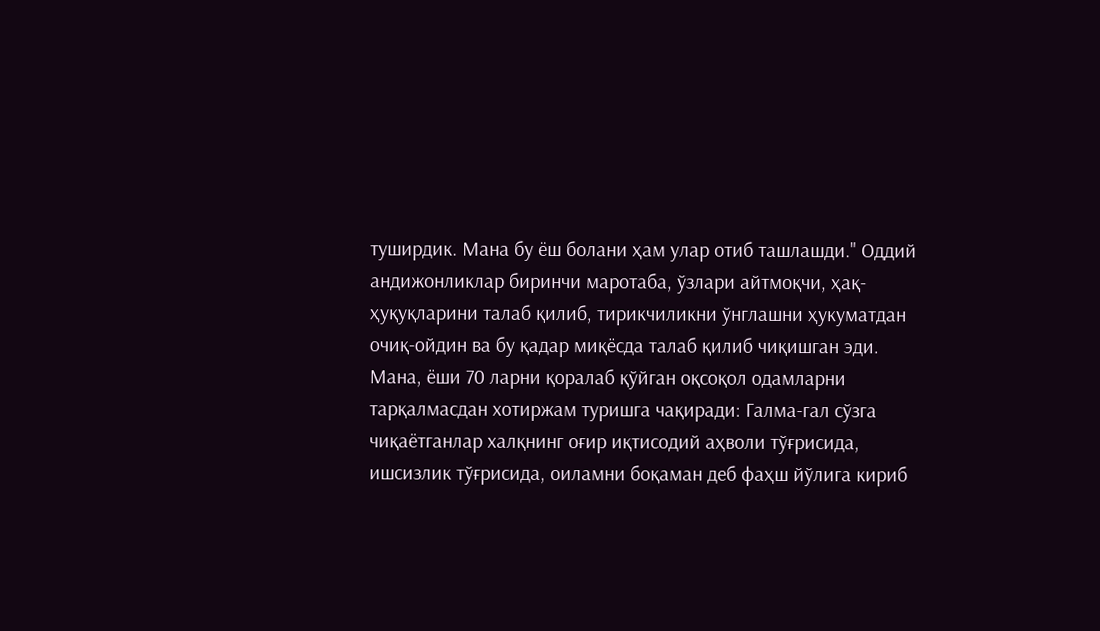туширдик. Мана бу ёш болани ҳам улар отиб ташлашди." Оддий андижонликлар биринчи маротаба, ўзлари айтмоқчи, ҳақ- ҳуқуқларини талаб қилиб, тирикчиликни ўнглашни ҳукуматдан очиқ-ойдин ва бу қадар миқёсда талаб қилиб чиқишган эди. Мана, ёши 70 ларни қоралаб қўйган оқсоқол одамларни тарқалмасдан хотиржам туришга чақиради: Галма-гал сўзга чиқаётганлар халқнинг оғир иқтисодий аҳволи тўғрисида, ишсизлик тўғрисида, оиламни боқаман деб фаҳш йўлига кириб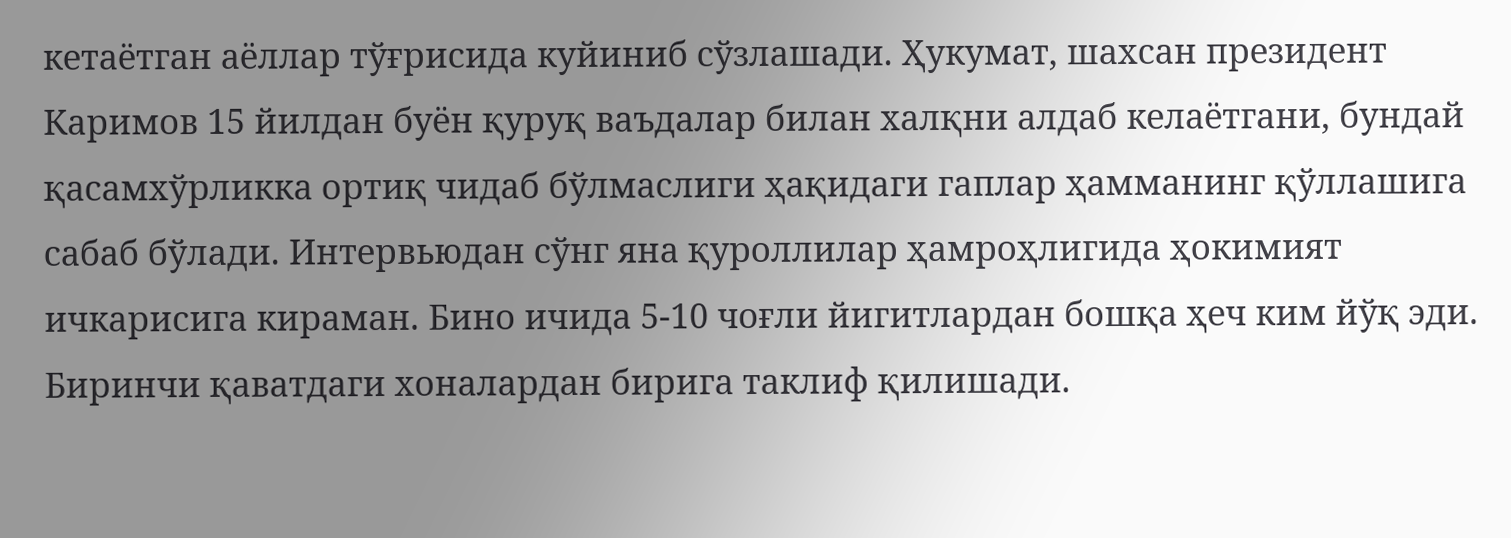кетаётган аёллар тўғрисида куйиниб сўзлашади. Ҳукумат, шахсан президент Каримов 15 йилдан буён қуруқ ваъдалар билан халқни алдаб келаётгани, бундай қасамхўрликка ортиқ чидаб бўлмаслиги ҳақидаги гаплар ҳамманинг қўллашига сабаб бўлади. Интервьюдан сўнг яна қуроллилар ҳамроҳлигида ҳокимият ичкарисига кираман. Бино ичида 5-10 чоғли йигитлардан бошқа ҳеч ким йўқ эди. Биринчи қаватдаги хоналардан бирига таклиф қилишади.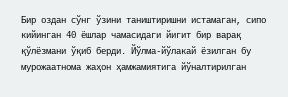Бир оздан сўнг ўзини таништиришни истамаган, сипо кийинган 40 ёшлар чамасидаги йигит бир варақ қўлёзмани ўқиб берди. Йўлма-йўлакай ёзилган бу мурожаатнома жаҳон ҳамжамиятига йўналтирилган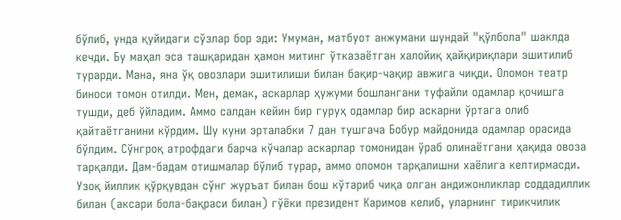бўлиб, унда қуйидаги сўзлар бор эди: Умуман, матбуот анжумани шундай "қўлбола" шаклда кечди. Бу маҳал эса ташқаридан ҳамон митинг ўтказаётган халойиқ ҳайқириқлари эшитилиб турарди. Мана, яна ўқ овозлари эшитилиши билан бақир-чақир авжига чиқди. Оломон театр биноси томон отилди. Мен, демак, аскарлар ҳужуми бошлангани туфайли одамлар қочишга тушди, деб ўйладим. Аммо салдан кейин бир гуруҳ одамлар бир аскарни ўртага олиб қайтаётганини кўрдим. Шу куни эрталабки 7 дан тушгача Бобур майдонида одамлар орасида бўлдим. Сўнгроқ атрофдаги барча кўчалар аскарлар томонидан ўраб олинаётгани ҳақида овоза тарқалди. Дам-бадам отишмалар бўлиб турар, аммо оломон тарқалишни хаёлига келтирмасди. Узоқ йиллик қўрқувдан сўнг журъат билан бош кўтариб чиқа олган андижонликлар соддадиллик билан (аксари бола-бақраси билан) гўёки президент Каримов келиб, уларнинг тирикчилик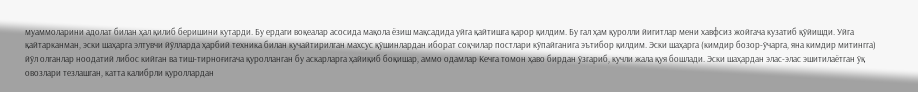муаммоларини адолат билан ҳал қилиб беришини кутарди. Бу ердаги воқеалар асосида мақола ёзиш мақсадида уйга қайтишга қарор қилдим. Бу гал ҳам қуролли йигитлар мени хавфсиз жойгача кузатиб қўйишди. Уйга қайтарканман, эски шаҳарга элтувчи йўлларда ҳарбий техника билан кучайтирилган махсус қўшинлардан иборат соқчилар постлари кўпайганига эътибор қилдим. Эски шаҳарга (кимдир бозор-ўчарга, яна кимдир митингга) йўл олганлар ноодатий либос кийган ва тиш-тирноғигача қуролланган бу аскарларга ҳайиқиб боқишар, аммо одамлар Кечга томон ҳаво бирдан ўзгариб, кучли жала қуя бошлади. Эски шаҳардан элас-элас эшитилаётган ўқ овозлари тезлашган, катта калибрли қуроллардан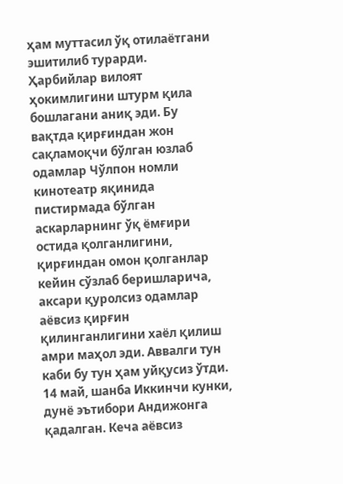ҳам муттасил ўқ отилаётгани эшитилиб турарди. Ҳарбийлар вилоят ҳокимлигини штурм қила бошлагани аниқ эди. Бу вақтда қирғиндан жон сақламоқчи бўлган юзлаб одамлар Чўлпон номли кинотеатр яқинида пистирмада бўлган аскарларнинг ўқ ёмғири остида қолганлигини, қирғиндан омон қолганлар кейин сўзлаб беришларича, аксари қуролсиз одамлар аёвсиз қирғин қилинганлигини хаёл қилиш амри маҳол эди. Аввалги тун каби бу тун ҳам уйқусиз ўтди. 14 май, шанба Иккинчи кунки, дунё эътибори Андижонга қадалган. Кеча аёвсиз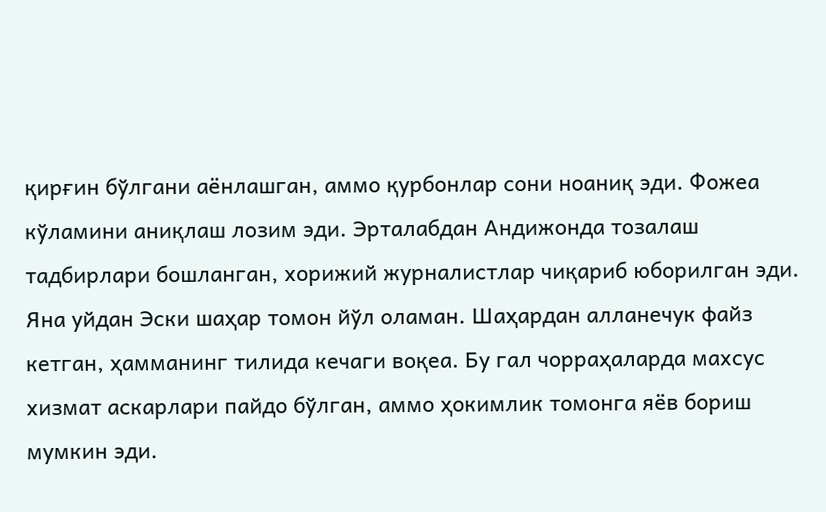қирғин бўлгани аёнлашган, аммо қурбонлар сони ноаниқ эди. Фожеа кўламини аниқлаш лозим эди. Эрталабдан Андижонда тозалаш тадбирлари бошланган, хорижий журналистлар чиқариб юборилган эди. Яна уйдан Эски шаҳар томон йўл оламан. Шаҳардан алланечук файз кетган, ҳамманинг тилида кечаги воқеа. Бу гал чорраҳаларда махсус хизмат аскарлари пайдо бўлган, аммо ҳокимлик томонга яёв бориш мумкин эди.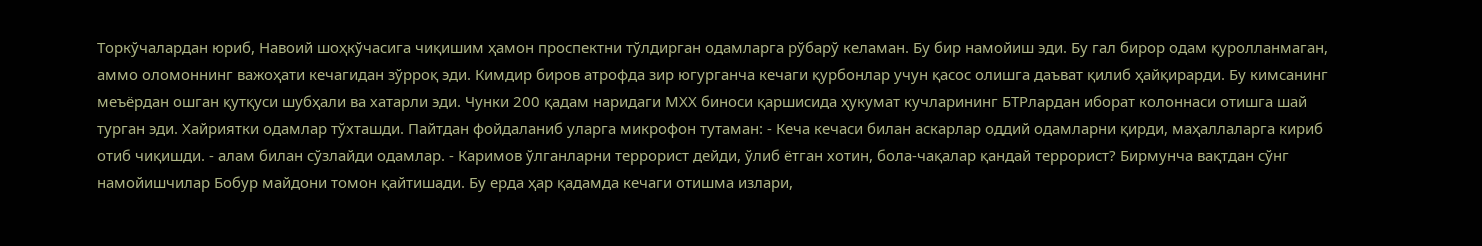Торкўчалардан юриб, Навоий шоҳкўчасига чиқишим ҳамон проспектни тўлдирган одамларга рўбарў келаман. Бу бир намойиш эди. Бу гал бирор одам қуролланмаган, аммо оломоннинг важоҳати кечагидан зўрроқ эди. Кимдир биров атрофда зир югурганча кечаги қурбонлар учун қасос олишга даъват қилиб ҳайқирарди. Бу кимсанинг меъёрдан ошган қутқуси шубҳали ва хатарли эди. Чунки 200 қадам наридаги МХХ биноси қаршисида ҳукумат кучларининг БТРлардан иборат колоннаси отишга шай турган эди. Хайриятки одамлар тўхташди. Пайтдан фойдаланиб уларга микрофон тутаман: - Кеча кечаси билан аскарлар оддий одамларни қирди, маҳаллаларга кириб отиб чиқишди. - алам билан сўзлайди одамлар. - Каримов ўлганларни террорист дейди, ўлиб ётган хотин, бола-чақалар қандай террорист? Бирмунча вақтдан сўнг намойишчилар Бобур майдони томон қайтишади. Бу ерда ҳар қадамда кечаги отишма излари,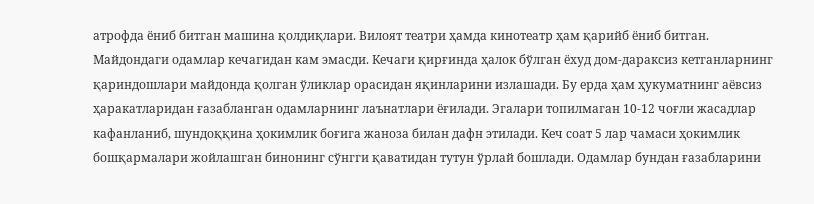атрофда ёниб битган машина қолдиқлари. Вилоят театри ҳамда кинотеатр ҳам қарийб ёниб битган. Майдондаги одамлар кечагидан кам эмасди. Кечаги қирғинда ҳалок бўлган ёхуд дом-дараксиз кетганларнинг қариндошлари майдонда қолган ўликлар орасидан яқинларини излашади. Бу ерда ҳам ҳукуматнинг аёвсиз ҳаракатларидан ғазабланган одамларнинг лаънатлари ёғилади. Эгалари топилмаган 10-12 чоғли жасадлар кафанланиб, шундоққина ҳокимлик боғига жаноза билан дафн этилади. Кеч соат 5 лар чамаси ҳокимлик бошқармалари жойлашган бинонинг сўнгги қаватидан тутун ўрлай бошлади. Одамлар бундан ғазабларини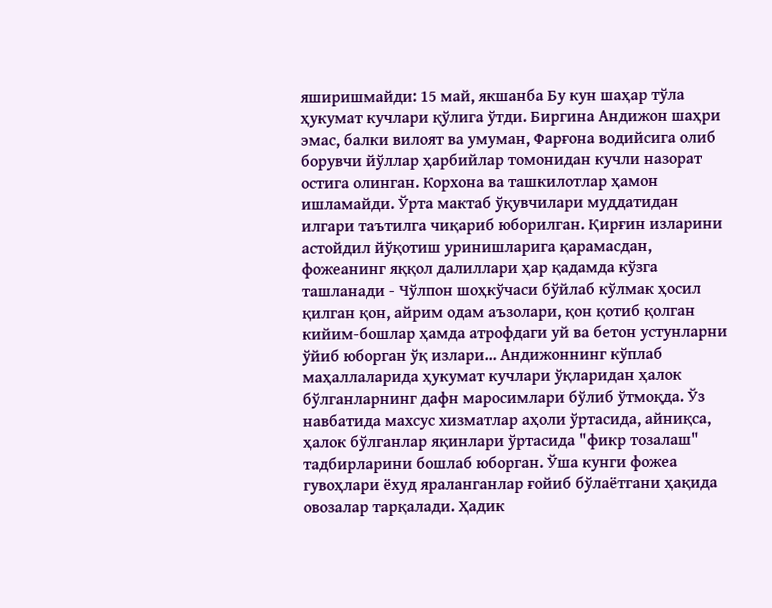яширишмайди: 15 май, якшанба Бу кун шаҳар тўла ҳукумат кучлари қўлига ўтди. Биргина Андижон шаҳри эмас, балки вилоят ва умуман, Фарғона водийсига олиб борувчи йўллар ҳарбийлар томонидан кучли назорат остига олинган. Корхона ва ташкилотлар ҳамон ишламайди. Ўрта мактаб ўқувчилари муддатидан илгари таътилга чиқариб юборилган. Қирғин изларини астойдил йўқотиш уринишларига қарамасдан, фожеанинг яққол далиллари ҳар қадамда кўзга ташланади - Чўлпон шоҳкўчаси бўйлаб кўлмак ҳосил қилган қон, айрим одам аъзолари, қон қотиб қолган кийим-бошлар ҳамда атрофдаги уй ва бетон устунларни ўйиб юборган ўқ излари... Андижоннинг кўплаб маҳаллаларида ҳукумат кучлари ўқларидан ҳалок бўлганларнинг дафн маросимлари бўлиб ўтмоқда. Ўз навбатида махсус хизматлар аҳоли ўртасида, айниқса, ҳалок бўлганлар яқинлари ўртасида "фикр тозалаш" тадбирларини бошлаб юборган. Ўша кунги фожеа гувоҳлари ёхуд яраланганлар ғойиб бўлаётгани ҳақида овозалар тарқалади. Ҳадик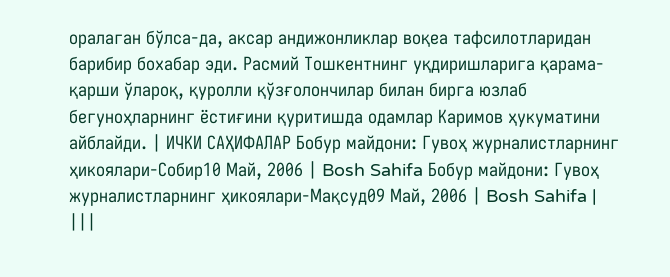оралаган бўлса-да, аксар андижонликлар воқеа тафсилотларидан барибир бохабар эди. Расмий Тошкентнинг уқдиришларига қарама-қарши ўлароқ, қуролли қўзғолончилар билан бирга юзлаб бегуноҳларнинг ёстиғини қуритишда одамлар Каримов ҳукуматини айблайди. | ИЧКИ САҲИФАЛАР Бобур майдони: Гувоҳ журналистларнинг ҳикоялари-Собир10 Май, 2006 | Bosh Sahifa Бобур майдони: Гувоҳ журналистларнинг ҳикоялари-Мақсуд09 Май, 2006 | Bosh Sahifa | |||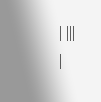| |||
|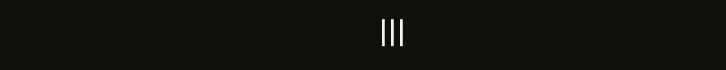|||